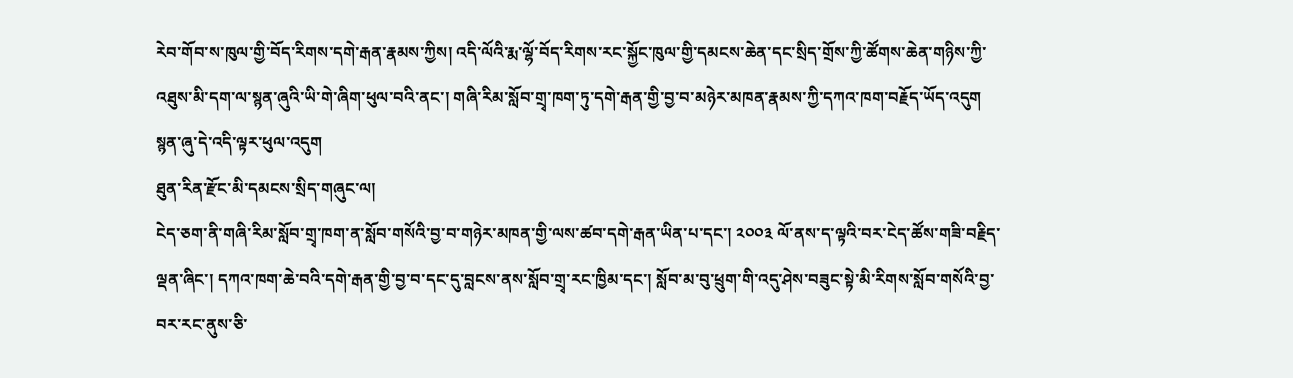རེབ་གོབ་ས་ཁུལ་གྱི་བོད་རིགས་དགེ་རྒན་རྣམས་ཀྱིས། འདི་ལོའི་རྨ་ལྷོ་བོད་རིགས་རང་སྐྱོང་ཁུལ་གྱི་དམངས་ཆེན་དང་སྲིད་གྲོས་ཀྱི་ཚོགས་ཆེན་གཉིས་ཀྱི་འཐུས་མི་དག་ལ་སྙན་ཞུའི་ཡི་གེ་ཞིག་ཕུལ་བའི་ནང་། གཞི་རིམ་སློབ་གྲྭ་ཁག་ཏུ་དགེ་རྒན་གྱི་བྱ་བ་མཉེར་མཁན་རྣམས་ཀྱི་དཀའ་ཁག་བརྗོད་ཡོད་འདུག སྙན་ཞུ་དེ་འདི་ལྟར་ཕུལ་འདུག
ཐུན་རིན་རྫོང་མི་དམངས་སྲིད་གཞུང་ལ།
ངེད་ཅག་ནི་གཞི་རིམ་སློབ་གྲྭ་ཁག་ན་སློབ་གསོའི་བྱ་བ་གཉེར་མཁན་གྱི་ལས་ཚབ་དགེ་རྒན་ཡིན་པ་དང་། ༢༠༠༣ ལོ་ནས་ད་ལྟའི་བར་ངེད་ཚོས་གཟི་བརྗིད་ལྡན་ཞིང་། དཀའ་ཁག་ཆེ་བའི་དགེ་རྒན་གྱི་བྱ་བ་དང་དུ་བླངས་ནས་སློབ་གྲྭ་རང་ཁྱིམ་དང་། སློབ་མ་བུ་ཕྲུག་གི་འདུ་ཤེས་བཟུང་སྟེ་མི་རིགས་སློབ་གསོའི་བྱ་བར་རང་ནུས་ཅི་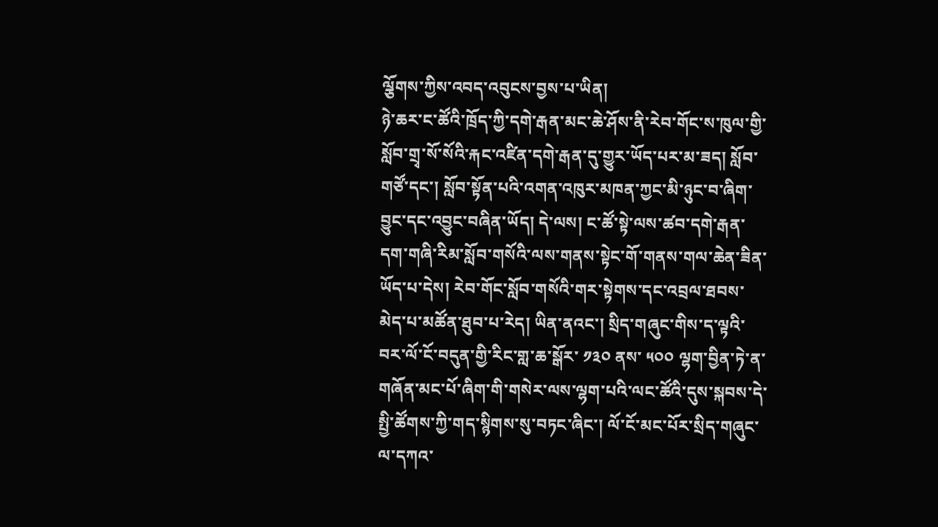ལྕོགས་ཀྱིས་འབད་འབུངས་བྱས་པ་ཡིན།
ཉེ་ཆར་ང་ཚོའི་ཁྲོད་ཀྱི་དགེ་རྒན་མང་ཆེ་ཤོས་ནི་རེབ་གོང་ས་ཁུལ་གྱི་སློབ་གྲྭ་སོ་སོའི་རྐང་འཛིན་དགེ་རྒན་དུ་གྱུར་ཡོད་པར་མ་ཟད། སློབ་གཙོ་དང་། སློབ་སྟོན་པའི་འགན་འཁུར་མཁན་ཀྱང་མི་ཉུང་བ་ཞིག་བྱུང་དང་འབྱུང་བཞིན་ཡོད། དེ་ལས། ང་ཚོ་སྟེ་ལས་ཚབ་དགེ་རྒན་དག་གཞི་རིམ་སློབ་གསོའི་ལས་གནས་སྟེང་གོ་གནས་གལ་ཆེན་ཟིན་ཡོད་པ་དེས། རེབ་གོང་སློབ་གསོའི་གར་སྟེགས་དང་འབྲལ་ཐབས་མེད་པ་མཚོན་ཐུབ་པ་རེད། ཡིན་ནའང་། སྲིད་གཞུང་གིས་ད་ལྟའི་བར་ལོ་ངོ་བདུན་གྱི་རིང་གླ་ཆ་སྒོར་ ༡༣༠ ནས་ ༥༠༠ ལྷག་བྱིན་ཏེ་ན་གཞོན་མང་པོ་ཞིག་གི་གསེར་ལས་ལྷག་པའི་ལང་ཚོའི་དུས་སྐབས་དེ་སྤྱི་ཚོགས་ཀྱི་གད་སྙིགས་སུ་བཏང་ཞིང་། ལོ་ངོ་མང་པོར་སྲིད་གཞུང་ལ་དཀའ་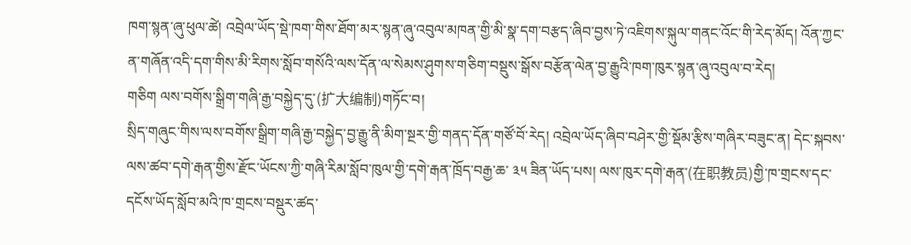ཁག་སྙན་ཞུ་ཕུལ་ཚེ། འབྲེལ་ཡོད་སྡེ་ཁག་གིས་ཐོག་མར་སྙན་ཞུ་འབུལ་མཁན་གྱི་མི་སྣ་དག་བརྩད་ཞིབ་བྱས་ཏེ་འཇིགས་སྐུལ་གནང་འོང་གི་རེད་མོད། འོན་ཀྱང་ན་གཞོན་འདི་དག་གིས་མི་རིགས་སློབ་གསོའི་ལས་དོན་ལ་སེམས་ཤུགས་གཅིག་བསྡུས་སྒོས་བརྩོན་ལེན་བྱ་རྒྱུའི་ཁག་ཁུར་སྙན་ཞུ་འབུལ་བ་རེད།
གཅིག ལས་བགོས་སྒྲིག་གཞི་རྒྱ་བསྐྱེད་དུ་(扩大编制)གཏོང་བ།
སྲིད་གཞུང་གིས་ལས་བགོས་སྒྲིག་གཞི་རྒྱ་བསྐྱེད་བྱ་རྒྱུ་ནི་མིག་སྔར་གྱི་གནད་དོན་གཙོ་བོ་རེད། འབྲེལ་ཡོད་ཞིབ་བཤེར་གྱི་སྡོམ་རྩིས་གཞིར་བཟུང་ན། དེང་སྐབས་ལས་ཚབ་དགེ་རྒན་གྱིས་རྫོང་ཡོངས་ཀྱི་གཞི་རིམ་སློབ་ཁུལ་གྱི་དགེ་རྒན་ཁྲོད་བརྒྱ་ཆ་ ༣༥ ཟིན་ཡོད་པས། ལས་ཁུར་དགེ་རྒན་(在职教员)གྱི་ཁ་གྲངས་དང་དངོས་ཡོད་སློབ་མའི་ཁ་གྲངས་བསྡུར་ཚད་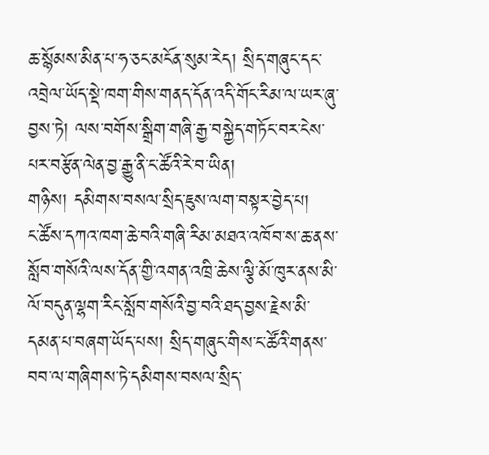ཆ་སྙོམས་མིན་པ་ཧ་ཅང་མངོན་སུམ་རེད། སྲིད་གཞུང་དང་འབྲེལ་ཡོད་སྡེ་ཁག་གིས་གནད་དོན་འདི་གོང་རིམ་ལ་ཡར་ཞུ་བྱས་ཏེ། ལས་བགོས་སྒྲིག་གཞི་རྒྱ་བསྐྱེད་གཏོང་བར་ངེས་པར་བརྩོན་ལེན་བྱ་རྒྱུ་ནི་ང་ཚོའི་རེ་བ་ཡིན།
གཉིས། དམིགས་བསལ་སྲིད་ཇུས་ལག་བསྟར་བྱེད་པ།
ང་ཚོས་དཀའ་ཁག་ཆེ་བའི་གཞི་རིམ་མཐའ་འཁོབ་ས་ཆ་ནས་སློབ་གསོའི་ལས་དོན་གྱི་འགན་འཁྲི་ཆེས་ལྕི་མོ་ཁུར་ནས་མི་ལོ་བདུན་ལྷག་རིང་སློབ་གསོའི་བྱ་བའི་ཐད་བྱས་རྗེས་མི་དམན་པ་བཞག་ཡོད་པས། སྲིད་གཞུང་གིས་ང་ཚོའི་གནས་བབ་ལ་གཞིགས་ཏེ་དམིགས་བསལ་སྲིད་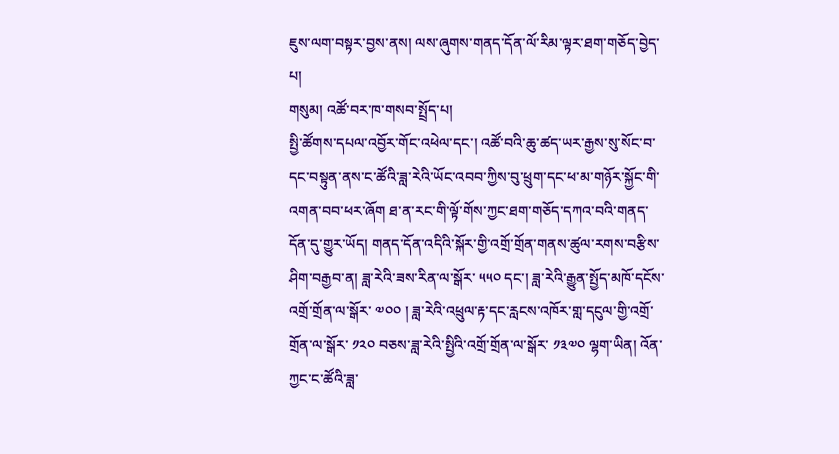ཇུས་ལག་བསྟར་བྱས་ནས། ལས་ཞུགས་གནད་དོན་ལོ་རིམ་ལྟར་ཐག་གཅོད་བྱེད་པ།
གསུམ། འཚོ་བར་ཁ་གསབ་སྤྲོད་པ།
སྤྱི་ཚོགས་དཔལ་འབྱོར་གོང་འཕེལ་དང་། འཚོ་བའི་ཆུ་ཚད་ཡར་རྒྱས་སུ་སོང་བ་དང་བསྟུན་ནས་ང་ཚོའི་ཟླ་རེའི་ཡོང་འབབ་ཀྱིས་བུ་ཕྲུག་དང་ཕ་མ་གཉོར་སྐྱོང་གི་འགན་བབ་ཕར་ཞོག ཐ་ན་རང་གི་ལྟོ་གོས་ཀྱང་ཐག་གཅོད་དཀའ་བའི་གནད་དོན་དུ་གྱུར་ཡོད། གནད་དོན་འདིའི་སྐོར་གྱི་འགྲོ་གྲོན་གནས་ཚུལ་རགས་བརྩིས་ཤིག་བརྒྱབ་ན། ཟླ་རེའི་ཟས་རིན་ལ་སྒོར་ ༥༥༠ དང་། ཟླ་རེའི་རྒྱུན་སྤྱོད་མཁོ་དངོས་འགྲོ་གྲོན་ལ་སྒོར་ ༧༠༠ ། ཟླ་རེའི་འཕྲུལ་རྟ་དང་རླངས་འཁོར་གླ་དངུལ་གྱི་འགྲོ་གྲོན་ལ་སྒོར་ ༡༢༠ བཅས་ཟླ་རེའི་སྤྱིའི་འགྲོ་གྲོན་ལ་སྒོར་ ༡༣༧༠ ལྷག་ཡིན། འོན་ཀྱང་ང་ཚོའི་ཟླ་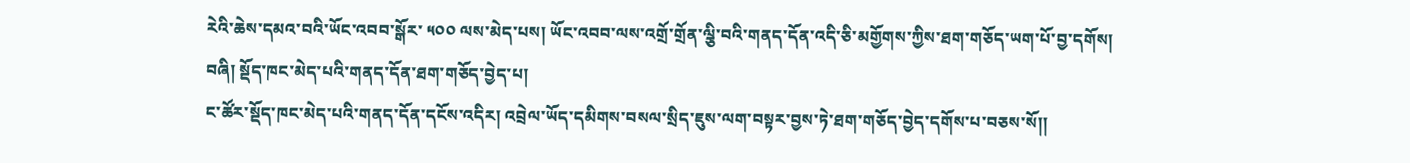རེའི་ཆེས་དམའ་བའི་ཡོང་འབབ་སྒོར་ ༥༠༠ ལས་མེད་པས། ཡོང་འབབ་ལས་འགྲོ་གྲོན་ལྕི་བའི་གནད་དོན་འདི་ཅི་མགྱོགས་ཀྱིས་ཐག་གཅོད་ཡག་པོ་བྱ་དགོས།
བཞི། སྡོད་ཁང་མེད་པའི་གནད་དོན་ཐག་གཅོད་བྱེད་པ།
ང་ཚོར་སྡོད་ཁང་མེད་པའི་གནད་དོན་དངོས་འདིར། འབྲེལ་ཡོད་དམིགས་བསལ་སྲིད་ཇུས་ལག་བསྟར་བྱས་ཏེ་ཐག་གཅོད་བྱེད་དགོས་པ་བཅས་སོ།།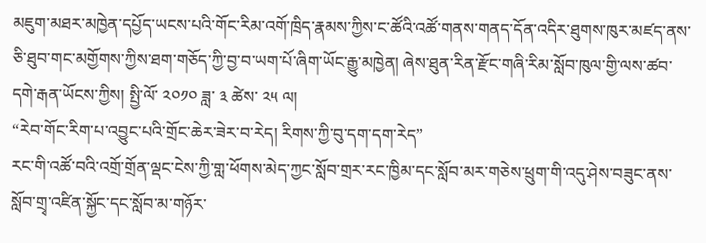མཇུག་མཐར་མཁྱེན་དཔྱོད་ཡངས་པའི་གོང་རིམ་འགོ་ཁྲིད་རྣམས་ཀྱིས་ང་ཚོའི་འཚོ་གནས་གནད་དོན་འདིར་ཐུགས་ཁུར་མཛད་ནས་ཅི་ཐུབ་གང་མགྱོགས་ཀྱིས་ཐག་གཅོད་ཀྱི་བྱ་བ་ཡག་པོ་ཞིག་ཡོང་རྒྱུ་མཁྱེན། ཞེས་ཐུན་རིན་རྫོང་གཞི་རིམ་སློབ་ཁུལ་གྱི་ལས་ཚབ་དགེ་རྒན་ཡོངས་ཀྱིས། སྤྱི་ལོ་ ༢༠༡༠ ཟླ་ ༣ ཚེས་ ༢༥ ལ།
“རེབ་གོང་རིག་པ་འབྱུང་པའི་གྲོང་ཆེར་ཟེར་བ་རེད། རིགས་ཀྱི་བུ་དག་དག་རེད”
རང་གི་འཚོ་བའི་འགྲོ་གྲོན་ལྡང་ངེས་ཀྱི་གླ་ཕོགས་མེད་ཀྱང་སློབ་གྲར་རང་ཁྱིམ་དང་སློབ་མར་གཅེས་ཕྲུག་གི་འདུ་ཤེས་བཟུང་ནས་སློབ་གྲྭ་འཛིན་སྐྱོང་དང་སློབ་མ་གཉོར་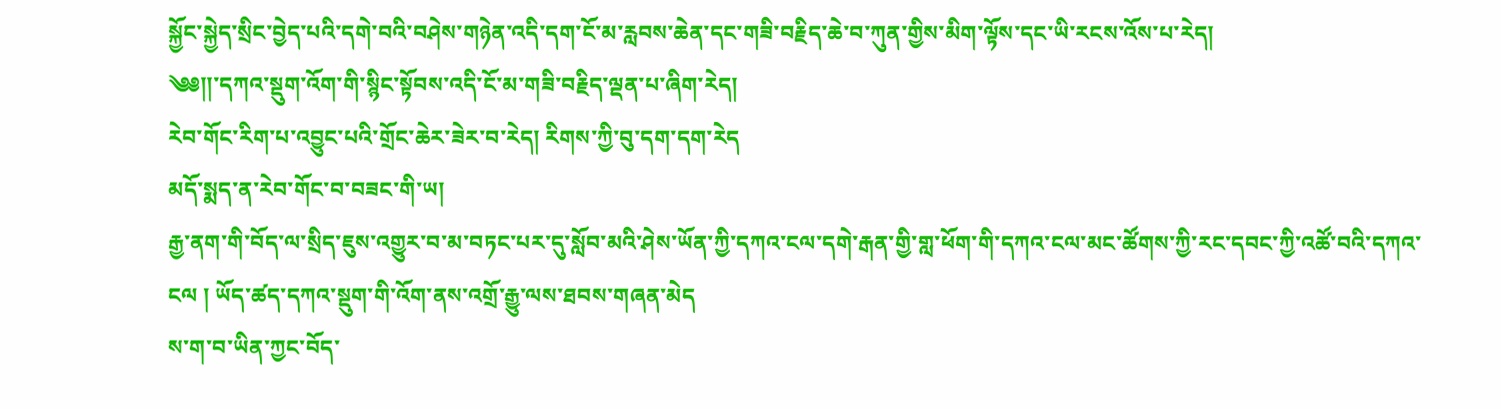སྐྱོང་སྐྱེད་སྲིང་བྱེད་པའི་དགེ་བའི་བཤེས་གཉེན་འདི་དག་ངོ་མ་རླབས་ཆེན་དང་གཟི་བརྗིད་ཆེ་བ་ཀུན་གྱིས་མིག་ལྟོས་དང་ཡི་རངས་འོས་པ་རེད།
༄༅།།་དཀའ་སྡུག་འོག་གི་སྙིང་སྟོབས་འདི་ངོ་མ་གཟི་བརྗིད་ལྡན་པ་ཞིག་རེད།
རེབ་གོང་རིག་པ་འབྱུང་པའི་གྲོང་ཆེར་ཟེར་བ་རེད། རིགས་ཀྱི་བུ་དག་དག་རེད
མདོ་སྨད་ན་རེབ་གོང་བ་བཟང་གི་ཡ།
རྒྱ་ནག་གི་བོད་ལ་སྲིད་ཇུས་འགྱུར་བ་མ་བཏང་པར་དུ་སློབ་མའི་ཤེས་ཡོན་ཀྱི་དཀའ་ངལ་དགེ་རྒན་གྱི་གླ་ཕོག་གི་དཀའ་ངལ་མང་ཚོགས་ཀྱི་རང་དབང་ཀྱི་འཚོ་བའི་དཀའ་ངལ ། ཡོད་ཚད་དཀའ་སྡུག་གི་འོག་ནས་འགྲོ་རྒྱུ་ལས་ཐབས་གཞན་མེད
ས་ག་བ་ཡིན་ཀྱང་བོད་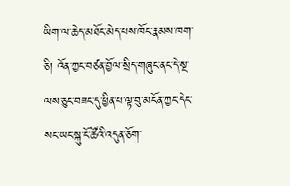ཡིག་ལ་ཆེད་མཐོང་མེད་པས་ཁོང་རྣམས་ཁག་ཅི། འོན་ཀྱང་བཙན་བྱོལ་སྲིད་གཞུང་ནང་དེ་སྔ་ལས་ཅུང་བཟང་དུ་ཕྱིན་པ་ལྟ་བུ་མངོན་ཀྱང་དེང་སང་ཡང་སྐུ་ངོ་ཚོའི་འདུན་ཅོག་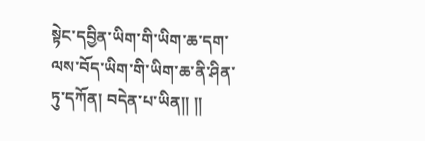སྟེང་དབྱིན་ཡིག་གི་ཡིག་ཆ་དག་ལས་བོད་ཡིག་གི་ཡིག་ཆ་ནི་ཤིན་ཏུ་དཀོན། བདེན་པ་ཡིན༎ ༎